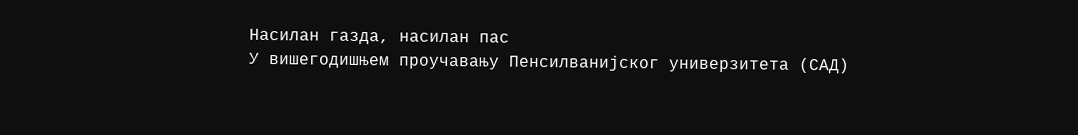Насилан газда, насилан пас
У вишегодишњем проучавању Пенсилванијског универзитета (САД)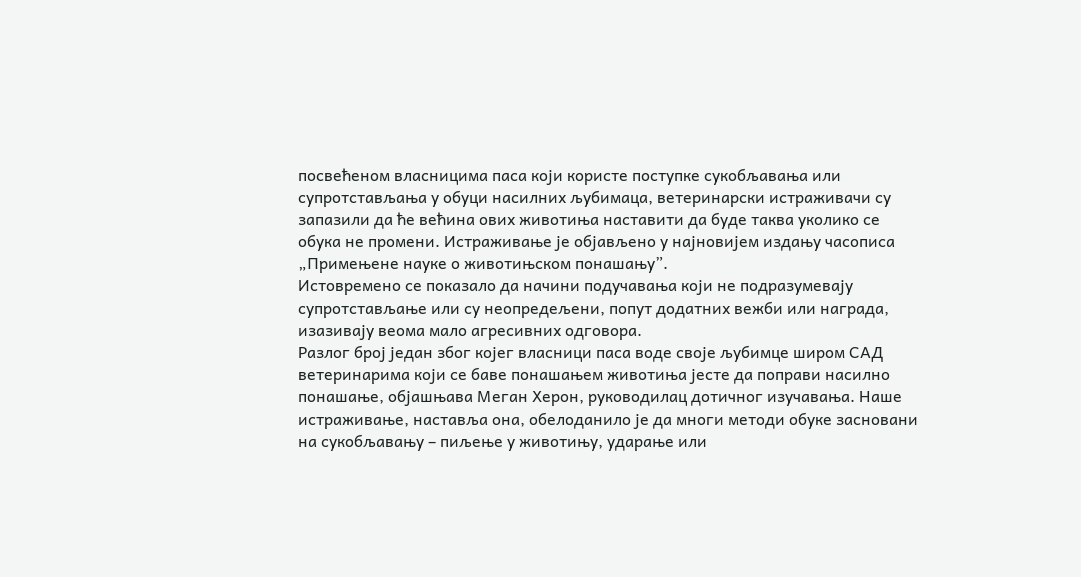посвећеном власницима паса који користе поступке сукобљавања или супротстављања у обуци насилних љубимаца, ветеринарски истраживачи су запазили да ће већина ових животиња наставити да буде таква уколико се обука не промени. Истраживање је објављено у најновијем издању часописа „Примењене науке о животињском понашању”.
Истовремено се показало да начини подучавања који не подразумевају супротстављање или су неопредељени, попут додатних вежби или награда, изазивају веома мало агресивних одговора.
Разлог број један због којег власници паса воде своје љубимце широм САД ветеринарима који се баве понашањем животиња јесте да поправи насилно понашање, објашњава Меган Херон, руководилац дотичног изучавања. Наше истраживање, наставља она, обелоданило је да многи методи обуке засновани на сукобљавању – пиљење у животињу, ударање или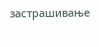застрашивање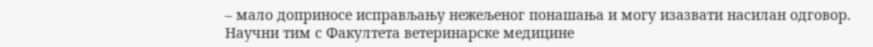– мало доприносе исправљању нежељеног понашања и могу изазвати насилан одговор.
Научни тим с Факултета ветеринарске медицине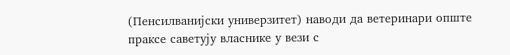(Пенсилванијски универзитет) наводи да ветеринари опште праксе саветују власнике у вези с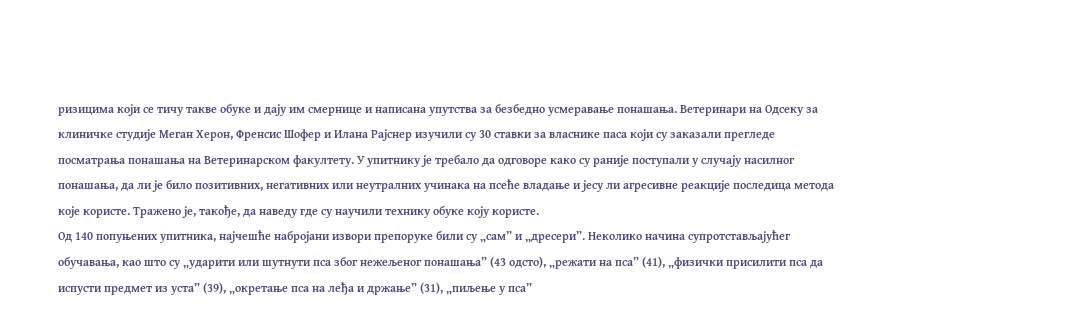ризицима који се тичу такве обуке и дају им смернице и написана упутства за безбедно усмеравање понашања. Ветеринари на Одсеку за клиничке студије Меган Херон, Френсис Шофер и Илана Рајснер изучили су 30 ставки за власнике паса који су заказали прегледе посматрања понашања на Ветеринарском факултету. У упитнику је требало да одговоре како су раније поступали у случају насилног понашања, да ли је било позитивних, негативних или неутралних учинака на псеће владање и јесу ли агресивне реакције последица метода које користе. Тражено је, такође, да наведу где су научили технику обуке коју користе.
Од 140 попуњених упитника, најчешће набројани извори препоруке били су „сам” и „дресери”. Неколико начина супротстављајућег обучавања, као што су „ударити или шутнути пса због нежељеног понашања” (43 одсто), „режати на пса” (41), „физички присилити пса да испусти предмет из уста” (39), „окретање пса на леђа и држање” (31), „пиљење у пса”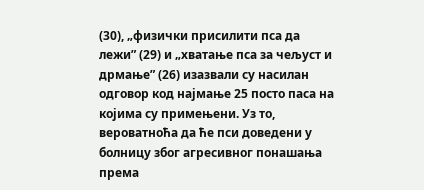(30), „физички присилити пса да лежи” (29) и „хватање пса за чељуст и дрмање” (26) изазвали су насилан одговор код најмање 25 посто паса на којима су примењени. Уз то, вероватноћа да ће пси доведени у болницу због агресивног понашања према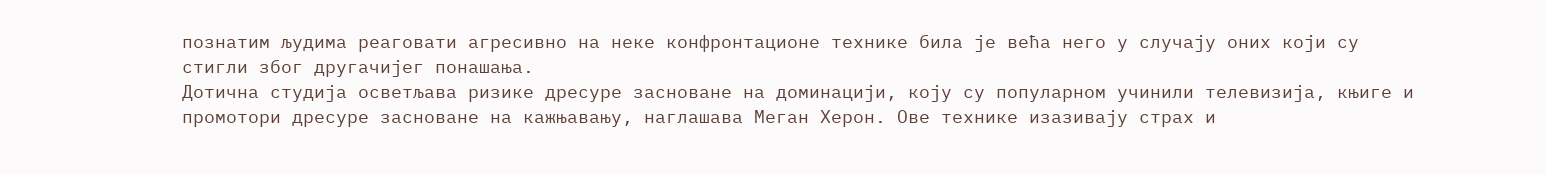познатим људима реаговати агресивно на неке конфронтационе технике била је већа него у случају оних који су стигли због другачијег понашања.
Дотична студија осветљава ризике дресуре засноване на доминацији, коју су популарном учинили телевизија, књиге и промотори дресуре засноване на кажњавању, наглашава Меган Херон. Ове технике изазивају страх и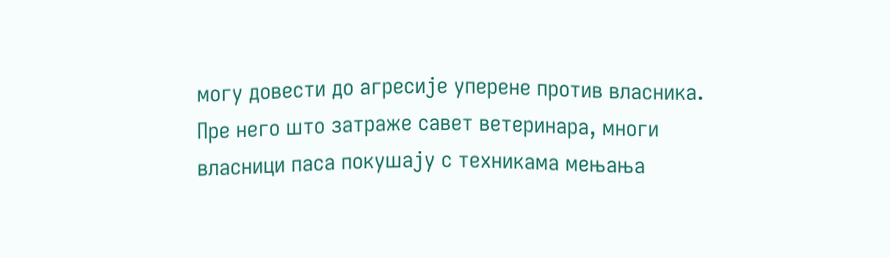могу довести до агресије уперене против власника.
Пре него што затраже савет ветеринара, многи власници паса покушају с техникама мењања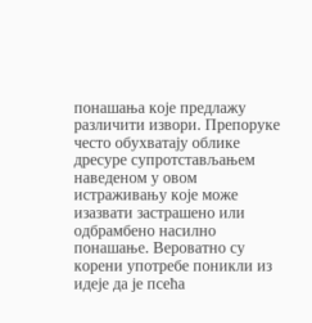понашања које предлажу различити извори. Препоруке често обухватају облике дресуре супротстављањем наведеном у овом истраживању које може изазвати застрашено или одбрамбено насилно понашање. Вероватно су корени употребе поникли из идеје да је псећа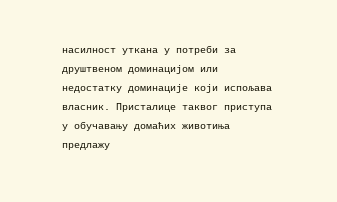насилност уткана у потреби за друштвеном доминацијом или недостатку доминације који испољава власник. Присталице таквог приступа у обучавању домаћих животиња предлажу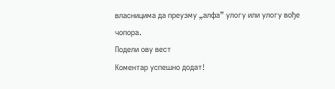власницима да преузму „алфа” улогу или улогу вође чопора.
Подели ову вест
Комeнтар успeшно додат!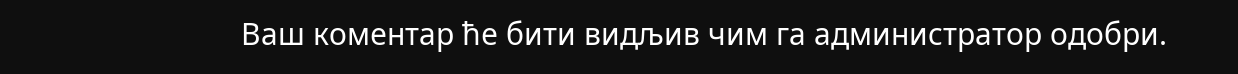Ваш комeнтар ћe бити видљив чим га администратор одобри.